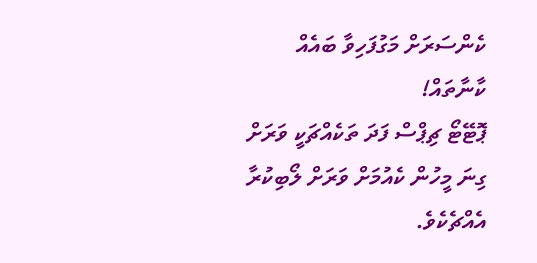ކެންސަރަށް މަގުފަހިވާ ބައެއް ކާނާތައް!
ޕޮޓޭޓޯ ޗިޕްސް ފަދަ ތަކެއްޗަކީ ވަރަށް ގިނަ މީހުން ކެއުމަށް ވަރަށް ލޯބިކުރާ އެއްޗެކެވެ.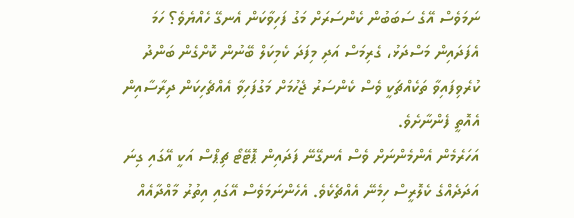ނަމަވެސް އޭގެ ސަބަބުން ކެންސަރަށް މަގު ފަހިވާކަން އެނގޭ ހެއްޔެވެ؟ ހަމަ އެފަދައިން މަސްދަޅު، ގެރިމަސް އަދި މިފަދަ ކެމިކަލް ބޭނުން ކޮށްގެން ބަންދު ކުރެވިފައިވާ ތަކެއްޗަކީ ވެސް ކެންސަރު ޖެހުމަށް މަގުފަހިވާ އެއްޗެހިކަން ދިރާސާއިން އެއޮތީ ފެންނާށެވެ.
އަހަރެމެން އެންމެންނަށް ވެސް އެނގޭނޭ ފަދައިން ޕޮޓޭޓޯ ޗިޕްސް އަކީ އޭގައި ގިނަ އަދަދެއްގެ ކެލޮރީސް ހިމެނޭ އެއްޗެކެވެ. އެހެންނަމަވެސް އޭގައި އިތުރު މާއްދާއެއް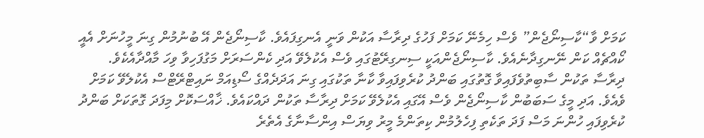ކަމަށް ވާ“ކާސިނޯޖެން” ވެސް ހިމެނޭ ކަމަށް ފަހުގެ ދިރާސާ އަކުން ވަނީ އެނގިފައެވެ. ކާސިނޯޖެން އޭ ބުނުމުން ގިނަ މީހުނަށް އެއީ ކޯއްޗެއް ކަން ނޭނގިދާނެއެވެ. ކާސިނޯޖެންއަކީ ސިނގިރޭޓުގައި ވެސް އެކުލެވޭ އަދި ކެންސަރަށް މަގުފަހިވާ ވިހަ މާއްދާއެކެވެ.
ދިރާސާ ތަކުން ސާބިތުވެފައިވާ ގޮތުގައި ބަންދު ކުރެވިފައިވާ ކާނާ ތަކުގައި ގިނަ އަދަދެއްގެ ސޯޑިއަމް ނައިޓްރޭޓްސް އެކުލެވޭ ކަމަށް ވެއެވެ. އަދި މީގެ ސަބަބުން ކާސިނޯޖެން ވެސް އޭގައި އެކުލެވޭ ކަމަށް ދިރާސާ ތަކުން ދައްކައެވެ. ޚާއްސަކޮށް މިފަދަ ގޮތަކަށް ބަންދު ކުރެވިފައި ހުންނަ މަސް ފަދަ ތަކެތި ފިހެލުމުން ކިތަންމެ މީރު ވިޔަސް އިންސާނާގެ އެތެރެ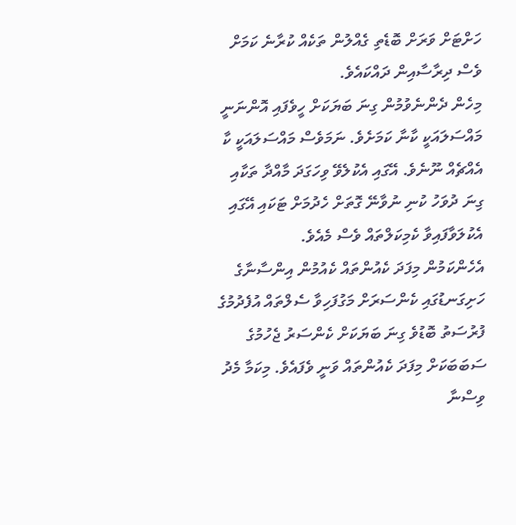ހަށްޓަށް ވަރަށް ބޮޑެތި ގެއްލުން ތަކެއް ކުރާނެ ކަމަށް ވެސް ދިރާސާއިން ދައްކައެވެ.
މިހެން ދެންނެވުމުން ގިނަ ބަޔަކަށް ހީވެފައި އޮންނަނީ މައްސަލައަކީ ކާނާ ކަމަށެވެ. ނަމަވެސް މައްސަލައަކީ ކާ އެއްޗެއް ނޫނެވެ. އޭގައި އެކުލެވޭ ވިހަގަދަ މާއްދާ ތަކާއި ގިނަ ދުވަހު ކުނި ނުވާނޭ ގޮތަށް ހެދުމަށް ޓަކައި އޭގައި އެކުލަވާފައިވާ ކެމިކަލްތައް ވެސް މެއެވެ.
އެހެންކަމުން މިފަދަ ކެއުންތައް ކެއުމުން އިންސާނާގެ ހަށިގަނޑުގައި ކެންސަރަށް މަގުފަހިވާ ސެލްތައް އުފެދުމުގެ ފުރުސަތު ބޮޑުވެ ގިނަ ބަޔަކަށް ކެންސަރު ޖެހުމުގެ ސަބަބަކަށް މިފަދަ ކެއުންތައް ވަނީ ވެފައެވެ. މިކަމާ މެދު ވިސްނާ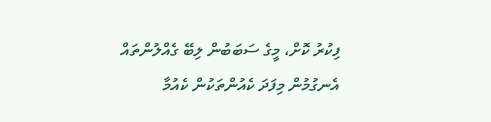ފިކުރު ކޮށް، މީގެ ސަބަބުން ލިބޭ ގެއްލުންތައް އެނގުމުން މިފަދަ ކެއުންތަކުން ކެއުމާ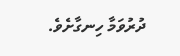ދުރުވަމާ ހިނގާށެވެ.